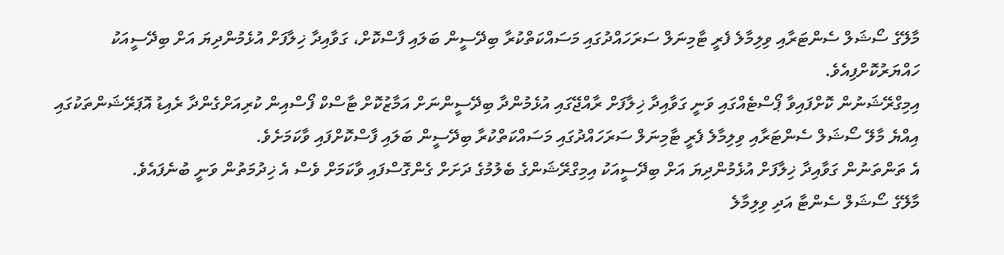މާލޭގެ ސޯޝަލް ސެންޓަރާއި ވިލިމާލެ ފެރީ ޓާމިނަލް ސަރަހައްދުގައި މަސައްކަތްކުރާ ބިދޭސީން ބަލައި ފާސްކޮށް، ގަވާއިދާ ޚިލާފަށް އުޅެމުންދިޔަ އަށް ބިދޭސީއަކު ހައްޔަރުކޮށްފިއެވެ.
އިމިގްރޭޝަނުން ކޮށްފައިވާ ޕޯސްޓެއްގައި ވަނީ ގަވާއިދާ ޚިލާފަށް ރާއްޖޭގައި އުޅެމުންދާ ބިދޭސީންނަށް އަމާޒުކޮށް ޓާސްކް ފޯސްއިން ކުރިއަށްގެންދާ ރެއިޑު އޮޕަރޭޝަންތަކުގައި އިއްޔެ މާލޭ ސޯޝަލް ސެންޓަރާއި ވިލިމާލެ ފެރީ ޓާމިނަލް ސަރަހައްދުގައި މަސައްކަތްކުރާ ބިދޭސީން ބަލައި ފާސްކޮށްފައި ވާކަމަށެވެ.
އެ ތަންތަނުން ގަވާއިދާ ޚިލާފަށް އުޅެމުންދިޔަ އަށް ބިދޭސީއަކު އިމިގްރޭޝަންގެ ބެލުމުގެ ދަށަށް ގެންގޮސްފައި ވާކަމަށް ވެސް އެ ޚިދުމަތުން ވަނީ ބުނެފައެވެ.
މާލޭގެ ސޯޝަލް ސެންޓާ އަދި ވިލިމާލެ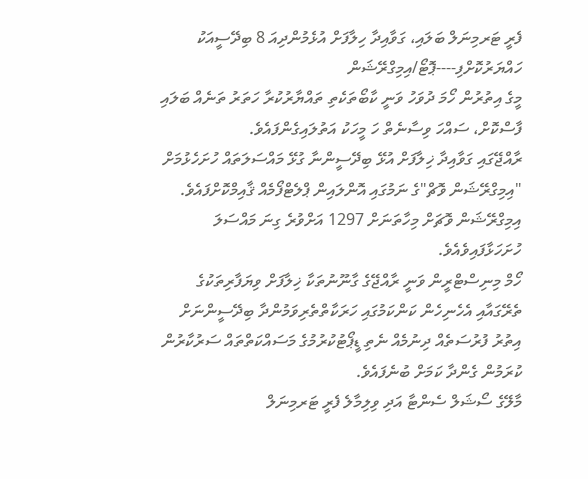ފެރީ ޓަރމިނަލް ބަލައި، ގަވާއިދާ ހިލާފަށް އުޅެމުންދިއަ 8 ބިދޭސީއަކު ހައްޔަރުކޮށްފި----ޕޮޓޯ/އިމިގްރޭޝަން
މީގެ އިތުރުން ހޯމަ ދުވަހު ވަނީ ކާބޯތަކެތި ތައްޔާރުކުރާ ހަތަރު ތަނެއް ބަލައި ފާސްކޮށް، ސައްހަ ވިސާނެތް ހަ މީހަކު އަތުލައިގެންފައެވެ.
ރާއްޖޭގައި ގަވާއިދާ ޚިލާފަށް އުޅޭ ބިދޭސީންނާ ގުޅޭ މައްސަލަތައް ހުށަހެޅުމަށް "އިމިގްރޭޝަން ވޮޗް"ގެ ނަމުގައި އޮންލައިން ޕްލެޓްފޯމެއް ޤާއިމްކޮށްފައެވެ. އިމިގްރޭޝަން ވޮޗަށް މިހާތަނަށް 1297 އަށްވުރެ ގިނަ މައްސަލަ ހުށަހަޅާފައިވެއެވެ.
ހޯމް މިނިސްޓްރީން ވަނީ ރާއްޖޭގެ ގާނޫނުތަކާ ޚިލާފަށް ވިޔަފާރިތަކުގެ ތެރޭގައާއި އެހެނިހެން ކަންކަމުގައި ހަރަކާތްތެރިވަމުންދާ ބިދޭސީންނަށް އިތުރު ފުރުސަތެއް ދިނުމެއް ނެތި ޑީޕޯޓުކުރުމުގެ މަސައްކަތްތައް ސަރުކާރުން ކުރަމުން ގެންދާ ކަމަށް ބުނެފައެވެ.
މާލޭގެ ސޯޝަލް ސެންޓާ އަދި ވިލިމާލެ ފެރީ ޓަރމިނަލް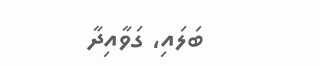ބަލައި، ގަވާއިދާ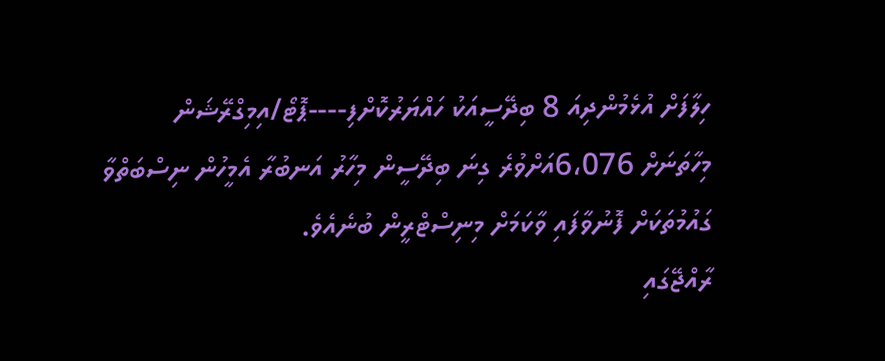ހިލާފަށް އުޅެމުންދިއަ 8 ބިދޭސީއަކު ހައްޔަރުކޮށްފި----ޕޮޓޯ/އިމިގްރޭޝަން
މިހާތަނަށް 6،076އަށްވުރެ ގިނަ ބިދޭސީން މިހާރު އަނބުރާ އެމީހުން ނިސްބަތްވާ ގައުމުތަކަށް ފޮނުވާފައި ވާކަމަށް މިނިސްޓްރީން ބުނެއެވެ.
ރާއްޖޭގައި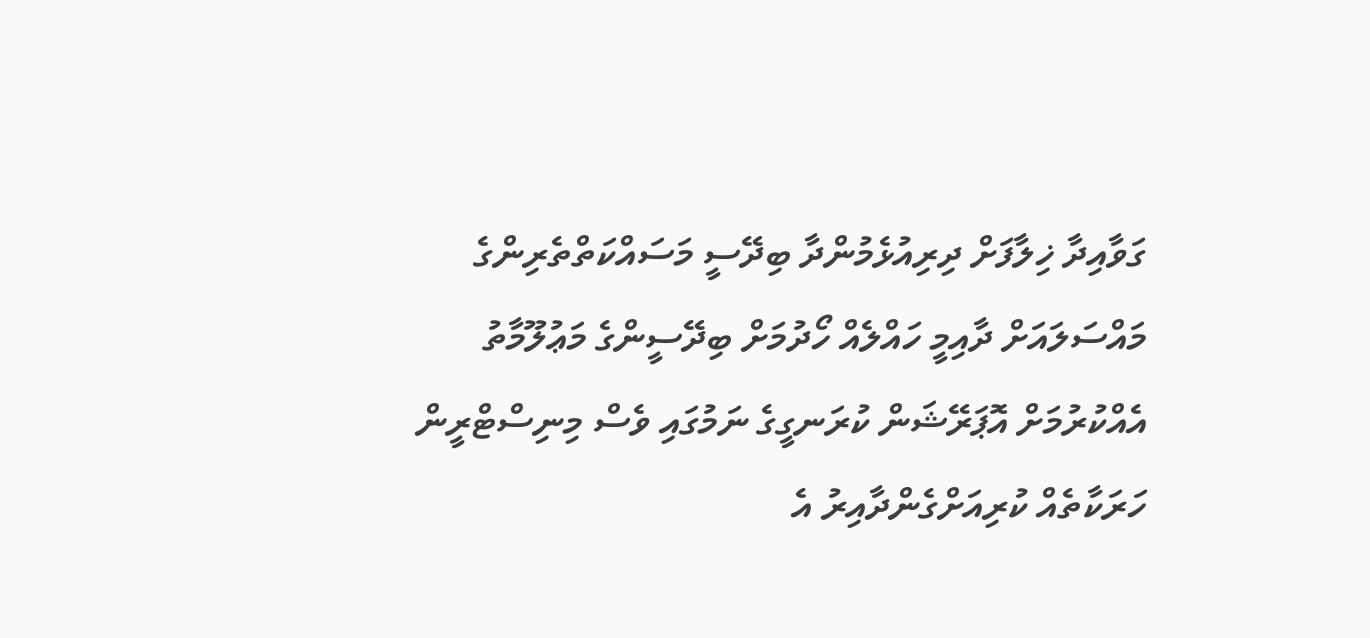ގަވާއިދާ ޚިލާފަށް ދިރިއުޅެމުންދާ ބިދޭސީ މަސައްކަތްތެރިންގެ މައްސަލައަށް ދާއިމީ ހައްލެއް ހޯދުމަށް ބިދޭސީންގެ މަޢުލޫމާތު އެއްކުރުމަށް އޮޕަރޭޝަން ކުރަނގީގެ ނަމުގައި ވެސް މިނިސްޓްރީން ހަރަކާތެއް ކުރިއަށްގެންދާއިރު އެ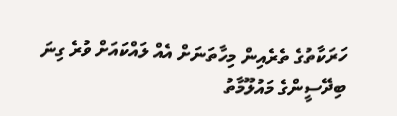ހަރަކާތުގެ ތެރެއިން މިހާތަނަށް އެއް ލައްކައަށް ވުރެ ގިނަ ބިދޭސީންގެ މައުލޫމާތު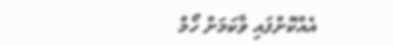އެއްކޮށްފައި ވާކަމަށް ހޯމް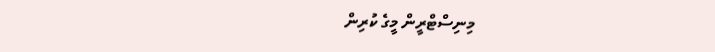މިނިސްޓްރީން މީގެ ކުރިން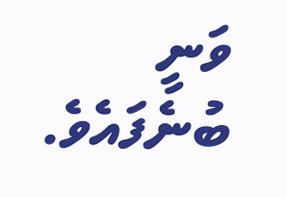ވަނީ ބުނެފައެވެ.